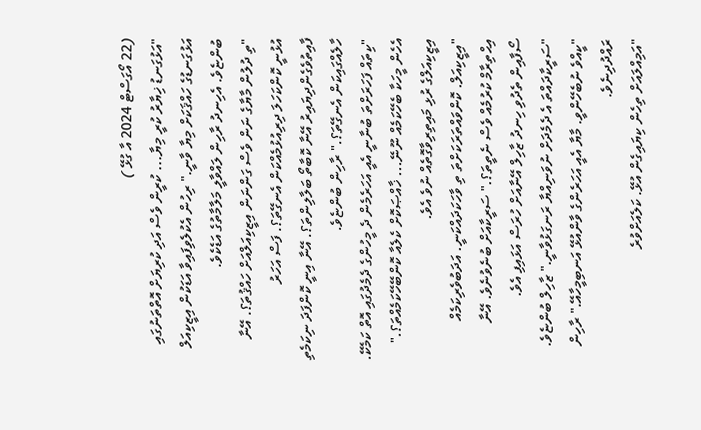(22 އޯގަސްޓް 2024 އާ ގުޅޭ )
"އަޅުގަނޑު ޚިޔާރު ކުރީ މިޔާ... ކުރީން ވެސް އަދި ކުރިޔަށް އޮތްތަނުގައި އަޅުގަނޑުގެ ހައްޤަކަށް މިޔާ ވާނީ." ރިހުން އެކުލެވިފައިވާ އަޑަކުން އިޒީކިއަލް ބުންޏެވެ. އެހިނދު ރާހިން ލައްވާލީ މަލާމާތުގެ އަޑެކެވެ.
"ތި ދުލުން މާޔާގެ ނަން ވެސް ގަންނަން އިޒީކިއަލްއަށް ހައްޤުތަ؟. އޭނާ އުޅުނީ ކޮންކަހަލަ ދިރިއުޅުމެއްކަން އެނގޭތަ؟. ފަސް އަހަރު ފާއިތުވެގެންދިޔައިރު އޭނާ ކޮބާތޯ ބަލާލިންތަ؟. އޭނާ އިނީ ކޮންފަދަ ނިކަމެތި ހާލެއްގައިކަން އެނގޭތަ؟." ރާހިން ބުންޏެވެ.
"ކިތައް ފަހަރަށްތަ ބުނާނީ އެއީ އަހަރެމެން ދެ މީހުންގެ ދެމެދުގައި އޮތް ކަމެކޭ. އެހެން މީހަކާ ބެހޭކަމެއް ނޫނޭ... ޚާއްޞަކޮށް ކެލެއާ ކޮންބޭހޭކަމެއްތަ؟." އިޒީކިއަލްގެ ރުޅި މައިތިރިވާގޮތެއް ނުވެ އެވެ.
"އިޒީކިއަލް. ކޮންވައްތަރަކަށްތަ ތި ވާހަކަދައްކަނީ. އަދަބުވެރިކަމެއް އިޙްތިރާމް ކުރުމެއް ވެސް ނެތީތަ؟." ސަރީކާއަށް ބުނެވުނެވެ. އޭނާ ސޯފާއިން ތެދުވި ހިނދު ޒާހިލް އޭނާއަށް ހުރަސް އަޅައިފި އެވެ.
"ސަރީކާދައްތަ އެ ދެމެދަށް ނުވަނިއްޔާ ރަނގަޅުވާނީ." ޒާހިލް ބުންޏެވެ.
"ކީއްވެ ނުބެހޭންވީ. މާޔާ އެއީ އަހަރެންގެ ވާންއުޅޭ އަނބިމީހާއޭ." ރާހިން ރައްދުދިނެވެ.
"އަމިއްލައަށް ތިހެން ކިޔައިގެން އުޅޭ. ކަލެއަށްވުރެ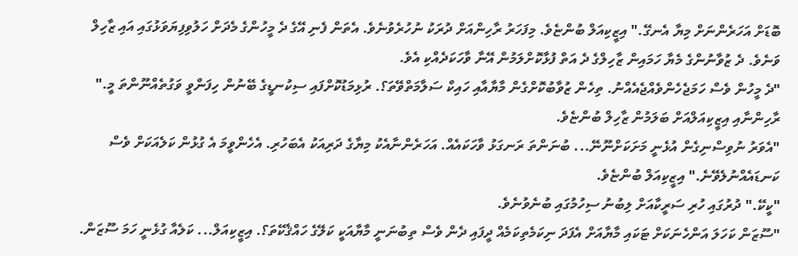ބޮޑަށް އަހަރެންނަށް މިޔާ އެނގޭ." އިޒީކިއަލް ބުންޏެވެ. މިފަހަރު ރާހިންއަށް ދުރަކު ނުހުރެވުނެވެ. އެތަން ފެނި އޭގެ ދެ މީހުންގެ މެދަށް ހަލުވިފިޔަވަޅުގައި އައި ޒާހިލް ވަނެވެ. ދެ ޒުވާނުންގެ މެޔާ ހަމައިން ޒާހިލްގެ ދެ އަތް ފުޅާކޮށްލަމުން އޭނާ ވާހަކަދެއްކި އެވެ.
"ދެ މީހުން ވެސް ހަމަޖެހެންވެއްޖެއެއްނު. ތިހެން ޒުވާބުކޮށްގެން މާޔާއާއި ހައިކް ސަލާމަތްވޭތަ؟. ރުޅިމަޑުކޮށްފައި ސިކުނޑީގެ ބޭނުން ހިފަންވީ ވަގުތެއްނޫންތަ މީ." ރާހިންނާއި އިޒީކިއަލްއަށް ބަލަމުން ޒާހިލް ބުންޏެވެ.
"އެވަރު ނުވިސްނިގެން އުޅެނީ މަށަކަށްނޫނޭ... ބުނަންތަ ރަނގަޅު ވާހަކައެއް. އަހަރެންނާއެކު މިޔާގެ ދަރިއަކު އެބަހުރި. އެހެންވީމަ އެ ގުޅުން ކަލެއަކަށް ވެސް ކަނޑައެއްނުލެވޭނެ." އިޒީކިއަލް ބުންޏެވެ.
"ކީކޭ." ދުރުގައި ހުރި ސަރީކާއަށް ލިބުނު ސިހުމުގައި ބުނެވުނެވެ.
"ސޫޒަން ކަހަލަ އަންހެނަކަށް ޓަކައި މާޔާއަށް އެފަދަ ނިކަމެތިކަމެއް ދީފައި ދެން ވެސް ތިބުނަނީ މާޔާއަކީ ކަލޭގެ ހައްޤެކޭތަ؟. އިޒީކިއަލް... ކަލެއާ ގުޅެނީ ހަމަ ސޫޒަން.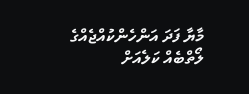މާޔާ ފަދަ އަންހެންކުއްޖެއްގެ ލޯތްބެއް ކަލެއަށް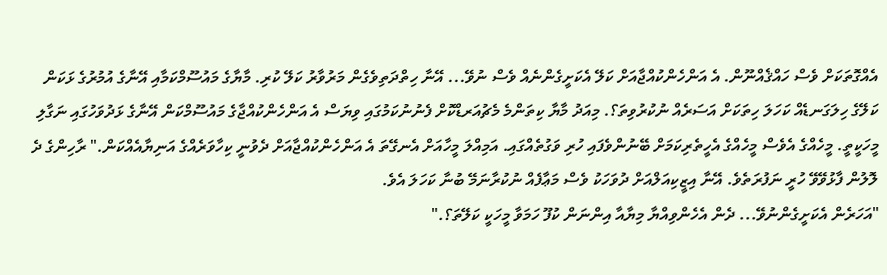އެއްގޮތަކަށް ވެސް ހައްޤެއްނޫން. އެ އަންހެންކުއްޖާއަށް ކަލޭ އެކަށީގެންނެއް ވެސް ނުވޭ... އޭނާ ހިތްދަތިވެގެން މަރުވާރު ކަލޭ ކުރި. މާޔާގެ މައުސޫމްކަމާއި އޭނާގެ އުމުރުގެ ޅަކަން ކަލޭގެ ހިލަގަނޑެއް ކަހަލަ ހިތަކަށް އަސަރެއް ނުކުރުވިތަ؟. މިއަދު މާޔާ ކިތަންމެ މެޗުއަރޑްކޮށް ފެނުނުކަމުގައި ވިޔަސް އެ އަންހެންކުއްޖާގެ މައުސޫމްކަން އޭނާގެ ޅަދުވަހުގައި ނަގާލި މީހަކީތީ. މީހެއްގެ އެވެސް މީހެއްގެ އެހީތެރިކަމަށް ބޭނުންވެފައި ހުރި ވަގުތެއްގައި. އަމިއްލަ މީހާއަށް އެނގޭތަ އެ އަންހެންކުއްޖާއަށް ދެވުނީ ކިހާވަރެއްގެ އަނިޔާއެއްކަން." ރާހިންގެ ދެ ލޮލުން ފާޅުވޭވޭ ހުރީ ނަފުރަތެވެ. އޭނާ އިޒީކިއަލްއަށް ދުވަހަކު ވެސް މަޢާފެއް ނުކުރާނަމޭ ބުނާ ކަހަލަ އެވެ.
"އަހަރެން އެކަށީގެންނުވޭ... ދެން އެހެންވިއްޔާ މިޔާއާ އިންނަން ކުފޫ ހަމަވާ މީހަކީ ކަލޭތަ؟."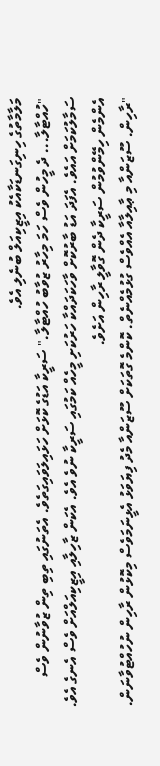މަލާމާތުގެ ހިނިގަނޑަކާއެކު އިޒީކިއަލް ބުނެލި އެވެ.
"ހުއްޓާލާ... ދެ މީހުން ވެސް ހަމަ މިހާރު ޒުވާބު ހުއްޓާލާ." ސަރީކާ އަޑުގެ ކޮޅަށް ހަޅައިލަވައިގަތެވެ. އެތަނުގައި ތިބި ތިން ޒުވާނުން ވެސް ސަމާލުކަމަށް އައެވެ. އެފަދަ އަޑު ބާރުކޮށް ވާހަކަދައްކާ ހަރުކަށި މީހެއް ކަމުގައި ސަރީކާ ނުވެ އެވެ. އެކަން ޒާހިލާއި އިޒީކިއަލްއަށް ވެސް އެނގެ އެވެ. އެންމެން ހިމޭންވުމުން ސަރީކާ ދެން ގޮވާލީ ރާހިން އަށެވެ.
"ރާހިން. ސޫޒަންއާ މި ޢާއިލާއާ އެއްވެސް ގުޅުމެއްނެތް. ކޮންމެ ގޮތަކަށް ސޫޒަންއާ މެދު ފިޔަވަޅު އެޅީނަމަވެސް މިކޮޅުން ރާހިން ނުހުއްޓުވާނަން.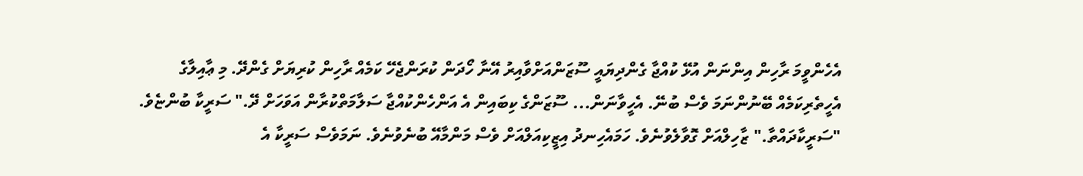އެހެންވީމަ ރާހިން އިންނަން އުޅޭ ކުއްޖާ ގެންދިޔައީ ސޫޒަންއަށްވާއިރު އޭނާ ހޯދަން ކުރަންޖެހޭ ކަމެއް ރާހިން ކުރިޔަށް ގެންދޭ. މި ޢާއިލާގެ އެހީތެރިކަމެއް ބޭނުންނަމަ ވެސް ބުނޭ. އެހީވާނަން... ސޫޒަންގެ ކިބައިން އެ އަންހެންކުއްޖާ ސަލާމަތްކުރާން އަވަހަށް ދޭ." ސަރީކާ ބުންޏެވެ.
"ސަރީކާދައްތާ." ޒާހިލްއަށް ގޮވާލެވުނެވެ. ހަމައެހިނދު އިޒީކިއަލްއަށް ވެސް މަންމާއޭ ބުނެވުނެވެ. ނަމަވެސް ސަރީކާ އެ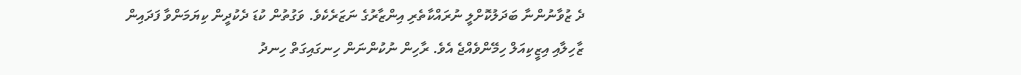ދެ ޒުވާނުންނާ ބަދަލުކޮށްލީ ނުރައްކާތެރި އިންޒާރުގެ ނަޒަރެކެވެ. ވަގުތުން ކުޑަ ދެކުދީން ކިޔަމަންވާ ފަދައިން ޒާހިލާއި އިޒީކިއަލް ހިމޭންވެއްޖެ އެވެ. ރާހިން ނުކުންނަން ހިނގައިގަތް ހިނދު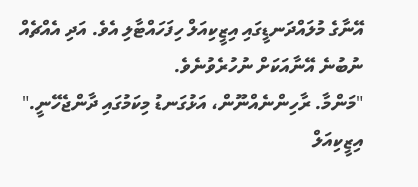އޭނާގެ މުލައްދަނޑީގައި އިޒީކިއަލް ހިފަހައްޓާލި އެވެ. އަދި އެއްޗެއް ނުބުނެ އޭނާއަކަށް ނުހުރެވުނެވެ.
"މަންމާ. ރާހިންނެއްނޫން، އަޅުގަނޑު މިކަމުގައި ދާންޖެހޭނީ." އިޒީކިއަލް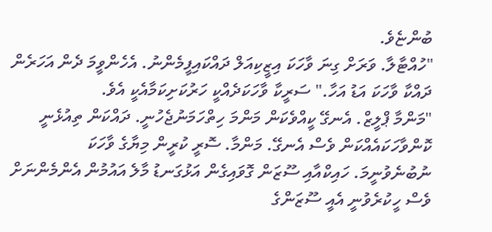ބުންޏެވެ.
"ހުއްޓާލާ. ވަރަށް ގިނަ ވާހަކަ އިޒީކިއަލް ދައްކައިފީމެންނު. އެހެންވީމަ ދެން އަހަރެން ދައްކާ ވާހަކަ އަޑު އަހާ." ސަރީކާ ވާހަކަދެއްކީ ހަރުކަށިކަމާއެކީ އެވެ.
"މަންމާ ޕްލީޒް. އެނގޭ ކީއްވެކަން މަންމަ ހިތްހަމަނުޖެހުނީ. ދައްކަން ތިއުޅެނީ ކޮންވާހަކައެއްކަން ވެސް އެނގޭ. މަންމާ. ސޮރީ ކުރީން މިޔާގެ ވާހަކަ ނުބުނެވުނީމަ. ހައިކްއާއި ސޫޒަން ގޮވައިގެން އަޅުގަނޑު މާލެ އައުމުން އެންމެންނަށް ވެސް ހީކުރެވުނީ އެއީ ސޫޒަންގެ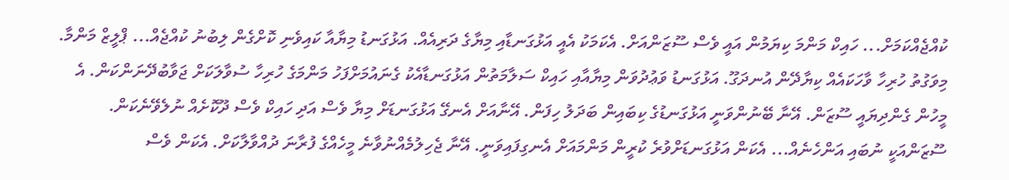ކުއްޖެއްކަމަށް... ހައިކް މަންމަ ކިޔަމުން އައީ ވެސް ސޫޒަންއަށް. އެކަމަކު އެއީ އަޅުގަނޑާއި މިޔާގެ ދަރިއެއް. އަޅުގަނޑު މިޔާއާ ކައިވެނި ކޮށްގެން ލިބުނު ކުއްޖެއް... ޕްލީޒް މަންމާ. މިވަގުތު ހުރިހާ ވާހަކައެއް ކިޔާދޭން އުނދަގޫ. އަޅުގަނޑު ވަޢުދުވަން މިޔާއާއި ހައިކް ސަލާމަތުން އަޅުގަނޑާއެކު ގެނައުމަށްފަހު މަންމަގެ ހުރިހާ ސުވާލަކަށް ޖަވާބުދޭނަންކަން. އެ މީހުން ގެންދިޔައީ ސޫޒަން. އޭނާ ބޭނުންވަނީ އަޅުގަނޑުގެ ކިބައިން ބަދަލު ހިފަން. އޭނާއަށް އެނގޭ އަޅުގަނޑަށް މިޔާ ވެސް އަދި ހައިކް ވެސް ދޫކޮށެއް ނުލެވޭނެކަން. ސޫޒަންއަކީ ނުބައި އަންހެނެއް... އެކަން އަޅުގަނޑަށްވުރެ ކުރީން މަންމައަށް އެނގިފައިވަނީ. އޭނާ ޖެހިލުމެއްނުވާނެ މީހެއްގެ ފުރާނަ ދުއްވާލާކަށް. އެކަން ވެސް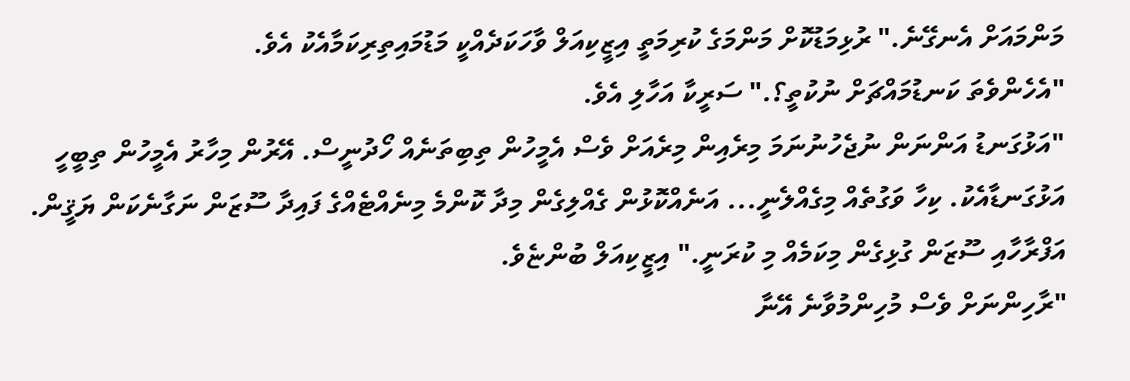މަންމައަށް އެނގޭނެ." ރުޅިމަޑުކޮށް މަންމަގެ ކުރިމަތީ އިޒީކިއަލް ވާހަކަދެއްކީ މަޑުމައިތިރިކަމާއެކު އެވެ.
"އެހެންވެތަ ކަނޑުމައްޗަށް ނުކުތީ؟." ސަރީކާ އަހާލި އެވެ.
"އަޅުގަނޑު އަންނަން ނުޖެހުނުނަމަ މިރެއިން މިރެއަށް ވެސް އެމީހުން ތިބިތަނެއް ހޯދުނީސް. އޭރުން މިހާރު އެމީހުން ތިބީހީ އަޅުގަނޑާއެކު. ކިހާ ވަގުތެއް މިގެއްލެނީ... އަނެއްކޮޅުން ގެއްލިގެން މިދާ ކޮންމެ މިނެއްޓެއްގެ ފައިދާ ސޫޒަން ނަގާނެކަން ޔަޤީން. އަފްރާހާއި ސޫޒަން ގުޅިގެން މިކަމެއް މި ކުރަނީ." އިޒީކިއަލް ބުންޏެވެ.
"ރާހިންނަށް ވެސް މުހިންމުވާނެ އޭނާ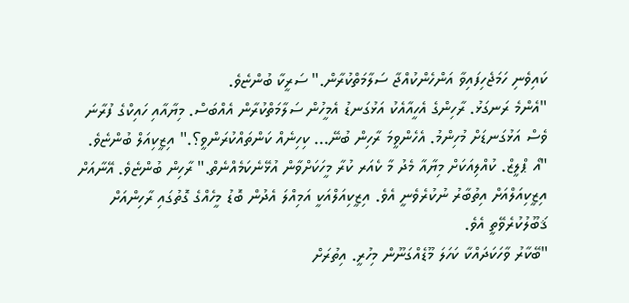ކައިވެނި ހަމަޖެހިފައިވާ އަންހެންކުއްޖާ ސަލާމަތްކުރާން." ސަރީކާ ބުންޏެވެ.
"އެންމެ ރަނގަޅު. ރާހިންގެ އެހީއާއެކު އަޅުގަނޑު އެމީހުން ސަލާމަތްކުރާން އެއްބަސް. މިޔާއާއި ހައިކްގެ ފުރާނަ ވެސް އަޅުގަނޑަށް މުހިންމު. އެހެންވީމަ ރާހިން ބުނޭ... ކިހިނެއް ކަންތައްކުރަންވީ؟." އިޒީކިއަލް ބުންޏެވެ.
"އޯ ޕްލީޒް. ކުއްލިއަކަށް މިޔާއާ މެދު މާ ކެއަރ ކުރާ މީހަކަށްވާން އުޅޭނެކަމެއްނެތް." ރާހިން ބުންޏެވެ. އޭނާއަށް އިޒީކިއަލްއަށް އިތުބާރު ނުކުރެވެނީ އެވެ. އިޒީކިއަލްއަކީ އަމިއްލަ އެދުން ބޮޑު މީހެއްގެ ގޮތުގައި ރާހިންއަށް ޤަބޫލުކުރެވޭތީ އެވެ.
"ބޭކާރު ވާހަކަދައްކާ ކަހަލަ މޫޑެއްގަނޫން މިހުރީ. އިތުރަށް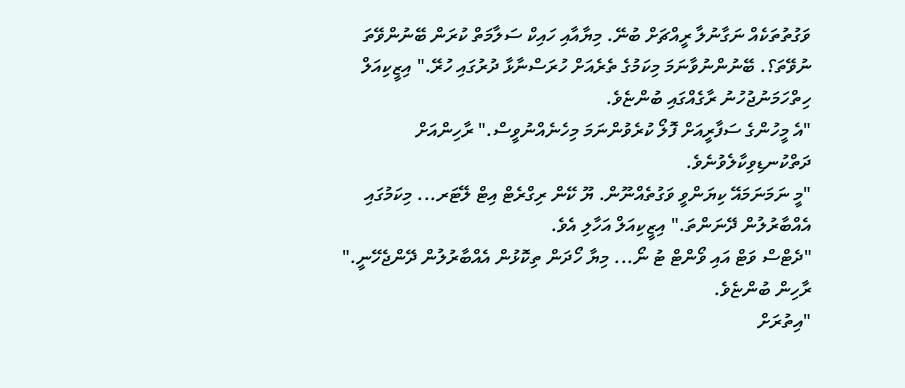ވަގުތުތަކެއް ނަގާނުލާ ރީއްޗަށް ބުނޭ. މިޔާއާއި ހައިކް ސަލާމަތް ކުރަން ބޭނުންވޭތަ ނުވޭތަ؟. ބޭނުންނުވާނަމަ މިކަމުގެ ތެރެއަށް ހުރަސްނާޅާ ދުރުގައި ހުރޭ." އިޒީކިއަލް ހިތްހަމަނުޖުހުނު ރާގެއްގައި ބުންޏެވެ.
"އެ މީހުންގެ ސަފާރީއަށް ފޮލޯ ކުރެވުންނަމަ މިހެނެއްނުވީސް." ރާހިންއަށް ދަތްކުނޑިވިކާލެވުނެވެ.
"މީ ނަމަނަމައޭ ކިޔަންވީ ވަގުތެއްނޫން. ޔޫ ކޭން ރިގްރެޓް އިޓް ލޭޓަރ... މިކަމުގައި އެއްބާރުލުން ދޭނަންތަ." އިޒީކިއަލް އަހާލި އެވެ.
"ދެޓްސް ވަޓް އައި ވޯންޓް ޓު ނޯ... މިޔާ ހޯދަން ތިކޮޅުން އެއްބާރުލުން ދޭންޖެހޭނީ." ރާހިން ބުންޏެވެ.
"އިތުރަށް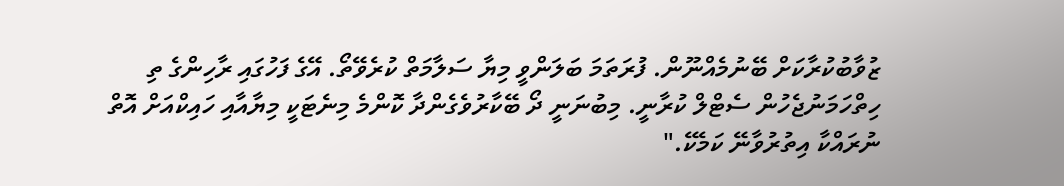ޒުވާބުކުރާކަށް ބޭނުމެއްނޫން. ފުރަތަމަ ބަލަންވީ މިޔާ ސަލާމަތް ކުރެވޭތޯ. އޭގެ ފަހުގައި ރާހިންގެ ތި ހިތްހަމަނުޖެހުން ސެޓްލް ކުރާނީ. މިބުނަނީ ދޯ ބޭކާރުވެގެންދާ ކޮންމެ މިނެޓަކީ މިޔާއާއި ހައިކްއަށް އޮތް ނުރައްކާ އިތުރުވާނޭ ކަމެކޭ."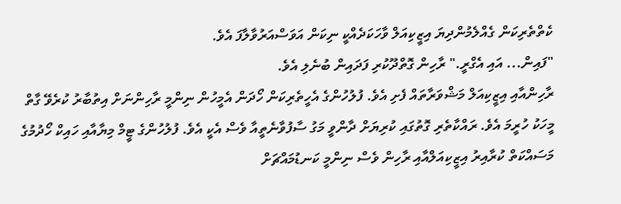ކެތްތެރިކަން ގެއްލެމުންދިޔަ އިޒީކިއަލް ވާހަކަދެއްކީ ނިކަން އަވަސްއަރުވާލާފަ އެވެ.
"ފައިން... އައި އެގްރީ." ރާހިން ގޮތްދޫކުރި ފަދައިން ބުނެލި އެވެ.
ރާހިންއާއި އިޒީކިއަލް މަޝްވަރާތައް ފެށި އެވެ. ފުލުހުންގެ އެހީތެރިކަން ހޯދަން އެމީހުން ނިންމީ ރާހިންނަށް އިތުބާރު ކުރެވޭ ގާތް މީހަކު ހުރީމަ އެވެ. ރައްކާތެރި ގޮތުގައި ކުރިޔަށް ދާންވީ މަގު ސާފުވާނެތީއާ ވެސް އެކީ އެވެ. ފުލުހުންގެ ޓީމް މިޔާއާއި ހައިކް ހޯދުމުގެ މަސައްކަތް ކުރާއިރު އިޒީކިއަލްއާއި ރާހިން ވެސް ނިންމީ ކަނޑުމައްޗަށް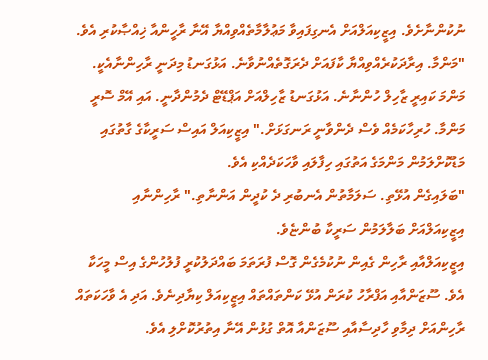ނުކުންނާށެވެ. އިޒީކިއަލްއަށް އެނގިފައިވާ މަޢުލާމާތެއްވިއްޔާ އޭނާ ރާހީންއާ ޚިއްޞާކުރި އެވެ.
"މަންމާ. އިރާދަކުރެއްވިއްޔާ ކާފައަށް ދެރަގޮތެއްނުވާނެ. އަޅުގަނޑު މިދަނީ ރާހިންނާއެކީ. މަންމަ ކައިރީ ޒާހިލް ހުންނާނެ. އަޅުގަނޑު ޒާހިލްއަށް އަޕްޑޭޓް ދެމުންދާނީ. އައި އޭމް ސޮރީ މަންމާ. ހުރިހާކަމެއް ވެސް ދެންވާނީ ރަނގަޅަށް." އިޒީކިއަލް އައިސް ސަރީކާގެ ގާތުގައި މަޑުކޮށްލަމުން މަންމަގެ އަތުގައި ހިފާލައި ވާހަކަދެއްކި އެވެ.
"ބަލައިގެން އުޅޭތި. ސަލަމާތުން އެނބުރި ދެ ކުދީން އަންނާތި." ރާހިންނާއި އިޒީކިއަލްއަށް ބަލާލަމުން ސަރީކާ ބުންޏެވެ.
އިޒީކިއަލްއާއި ރާހިން ގެއިން ނުކުމެގެން ގޮސް ފުރަތަމަ ބައްދަލުކުރީ ފުލުހުންގެ އިސް މީހަކާ އެވެ. ސޫޒަންއާއި އަފްރާހު ކުރަން އުޅޭ ކަންތައްތައް އިޒީކިއަލް ކިޔާދިނެވެ. އަދި އެ ވާހަކަތައް ރާހިންއަށް ދިމާވި ހާދިސާއާއި ސޫޒަންއާ އޮތް ގުޅުން އޭނާ އިތުރުކޮށްލި އެވެ.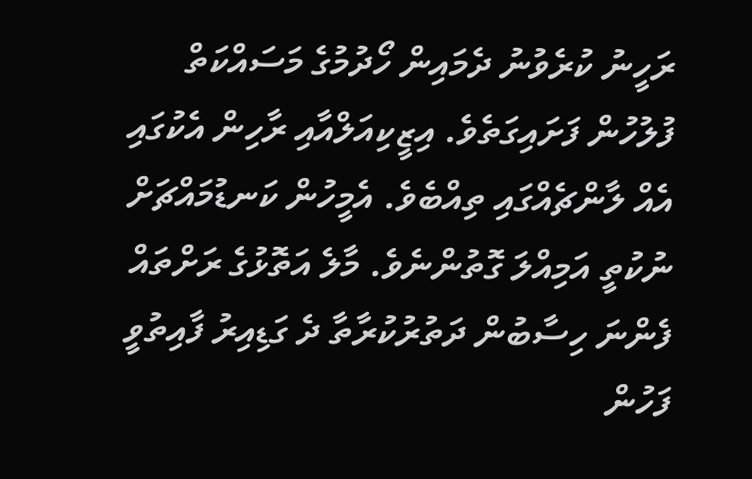ރަހީނު ކުރެވުނު ދެމައިން ހޯދުމުގެ މަސައްކަތް ފުލުހުން ފަށައިގަތެވެ. އިޒީކިއަލްއާއި ރާހިން އެކުގައި އެއް ލާންޗެއްގައި ތިއްބެވެ. އެމީހުން ކަނޑުމައްޗަށް ނުކުތީ އަމިއްލަ ގޮތުންނެވެ. މާލެ އަތޮޅުގެ ރަށްތައް ފެންނަ ހިސާބުން ދަތުރުކުރާތާ ދެ ގަޑިއިރު ފާއިތުވީ ފަހުން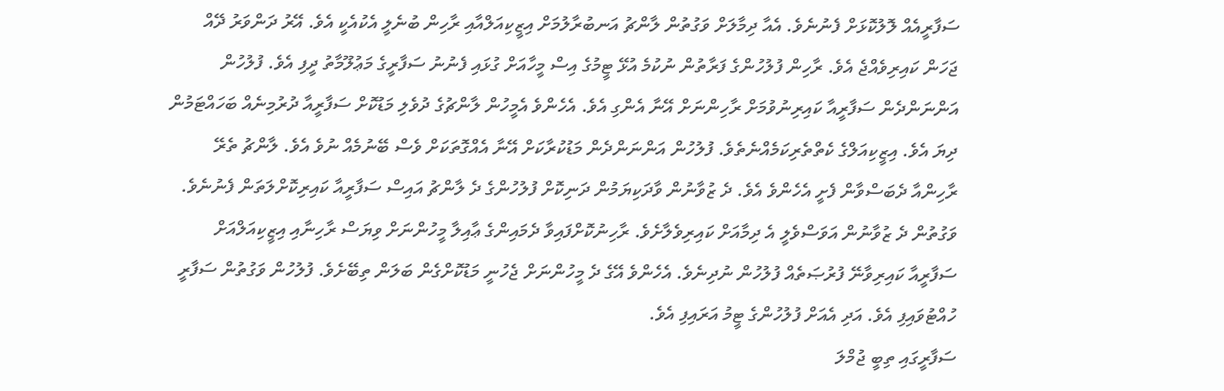ސަފާރީއެއް ލޮލުކޮޅަށް ފެނުނެވެ. އެއާ ދިމާލަށް ވަގުތުން ލާންޗު އަނބުރާލުމަށް އިޒީކިއަލްއާއި ރާހިން ބުނެލީ އެކުއެކީ އެވެ. އޭރު ދަންވަރު ދޭއް ޖަހަން ކައިރިވެއްޖެ އެވެ. ރާހިން ފުލުހުންގެ ފަރާތުން ނުކުމެ އުޅޭ ޓީމުގެ އިސް މީހާއަށް ގުޅައި ފެނުނު ސަފާރީގެ މަޢުލޫމާތު ދީފި އެވެ. ފުލުހުން އަންނަންދެން ސަފާރީއާ ކައިރިނުވުމަށް ރާހިންނަށް އޭނާ އެންގި އެވެ. އެހެންވެ އެމީހުން ލާންޗުގެ ދުވެލި މަޑުކޮށް ސަފާރީއާ ދުރުމިނެއް ބަހައްޓަމުން ދިޔަ އެވެ. އިޒީކިއަލްގެ ކެތްތެރިކަމެއްނެތެވެ. ފުލުހުން އަންނަންދެން މަޑުކުރާކަށް އޭނާ އެއްގޮތަކަށް ވެސް ބޭނުމެއް ނުވެ އެވެ. ލާންޗު ތެރޭ ރާހިންއާ ދެބަސްވާން ފެށީ އެހެންވެ އެވެ. ދެ ޒުވާނުން ވާދަކިޔަމުން ދަނިކޮށް ފުލުހުންގެ ދެ ލާންޗު އައިސް ސަފާރީއާ ކައިރިކޮށްލަތަން ފެނުނެވެ. ވަގުތުން ދެ ޒުވާނުން އަވަސްވެލީ އެ ދިމާއަށް ކައިރިވެލާށެވެ. ރާހިނުކޮށްފައިވާ ދެމައިންގެ ޢާއިލާ މީހުންނަށް ވިޔަސް ރާހިނާއި އިޒީކިއަލްއަށް ސަފާރީއާ ކައިރިވާނޭ ފުރުޞަތެއް ފުލުހުން ނުދިނެވެ. އެހެންވެ އޭގެ ދެ މީހުންނަށް ޖެހުނީ މަޑުކޮށްގެން ބަލަން ތިބޭށެވެ. ފުލުހުން ވަގުތުން ސަފާރީ ހުއްޓުވައިފި އެވެ. އަދި އެއަށް ފުލުހުންގެ ޓީމު އަރައިފި އެވެ.
ސަފާރީގައި ތިބީ ޖުމްލަ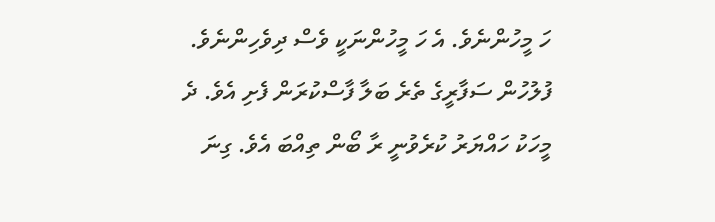ހަ މީހުންނެވެ. އެ ހަ މީހުންނަކީ ވެސް ދިވެހިންނެވެ. ފުލުހުން ސަފާރީގެ ތެރެ ބަލާ ފާސްކުރަން ފެށި އެވެ. ދެ މީހަކު ހައްޔަރު ކުރެވުނީ ރާ ބޯން ތިއްބަ އެވެ. ގިނަ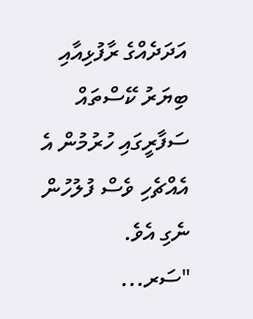އަދަދެއްގެ ރާފުޅިއާއި ބިޔަރު ކޭސްތައް ސަފާރީގައި ހުރުމުން އެ އެއްޗެހި ވެސް ފުލުހުން ނެގި އެވެ.
"ސަރ...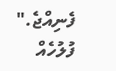ފެނިއްޖެ." ފުލުހެއް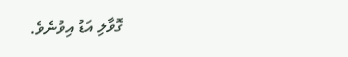ގޮވާލި އަޑު އިވުނެވެ.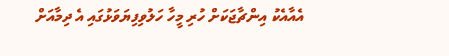އެއާއެކު އިންޗާޖަކަށް ހުރި މީހާ ހަލުވިފިޔަވަޅުގައި އެ ދިމާއަށް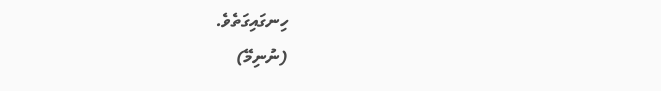ހިނގައިގަތެވެ.
(ނުނިމޭ)